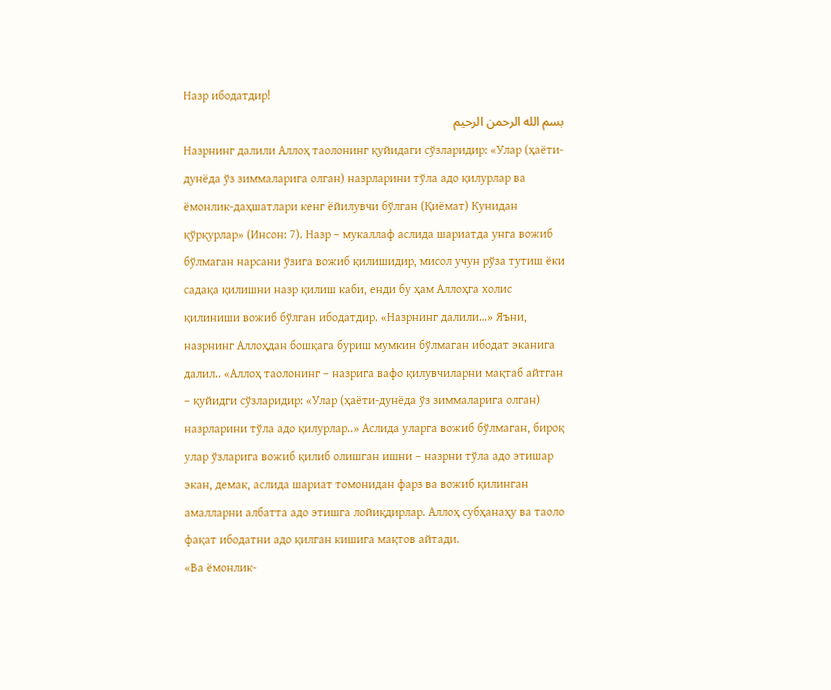Назр ибодатдир!
بسم الله الرحمن الرحيم
Назрнинг далили Аллоҳ таолонинг қуйидаги сўзларидир: «Улар (ҳаёти-дунёда ўз зиммаларига олган) назрларини тўла адо қилурлар ва ёмонлик-даҳшатлари кенг ёйилувчи бўлган (Қиёмат) Кунидан қўрқурлар» (Инсон: 7). Назр – мукаллаф аслида шариатда унга вожиб бўлмаган нарсани ўзига вожиб қилишидир, мисол учун рўза тутиш ёки садақа қилишни назр қилиш каби, енди бу ҳам Аллоҳга холис қилиниши вожиб бўлган ибодатдир. «Назрнинг далили…» Яъни, назрнинг Аллоҳдан бошқага буриш мумкин бўлмаган ибодат эканига далил.. «Аллоҳ таолонинг – назрига вафо қилувчиларни мақтаб айтган – қуйидги сўзларидир: «Улар (ҳаёти-дунёда ўз зиммаларига олган) назрларини тўла адо қилурлар..» Аслида уларга вожиб бўлмаган, бироқ улар ўзларига вожиб қилиб олишган ишни – назрни тўла адо этишар экан, демак, аслида шариат томонидан фарз ва вожиб қилинган амалларни албатта адо этишга лойиқдирлар. Аллоҳ субҳанаҳу ва таоло фақат ибодатни адо қилган кишига мақтов айтади.
«Ва ёмонлик-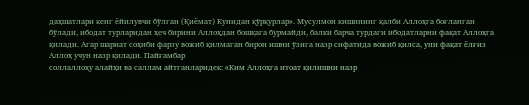даҳшатлари кенг ёйилувчи бўлган (Қиёмат) Кунидан қўрқурлар». Мусулмон кишининг қалби Аллоҳга боғланган бўлади, ибодат турларидан ҳеч бирини Аллоҳдан бошқага бурмайди, балки барча турдаги ибодатларни фақат Аллоҳга қилади. Агар шариат соҳиби фарзу вожиб қилмаган бирон ишни ўзига назр сифатида вожиб қилса, уни фақат ёлғиз Аллоҳ учун назр қилади. Пайғамбар
соллаллоҳу алайҳи ва саллам айтганларидек: «Ким Аллоҳга итоат қилишни назр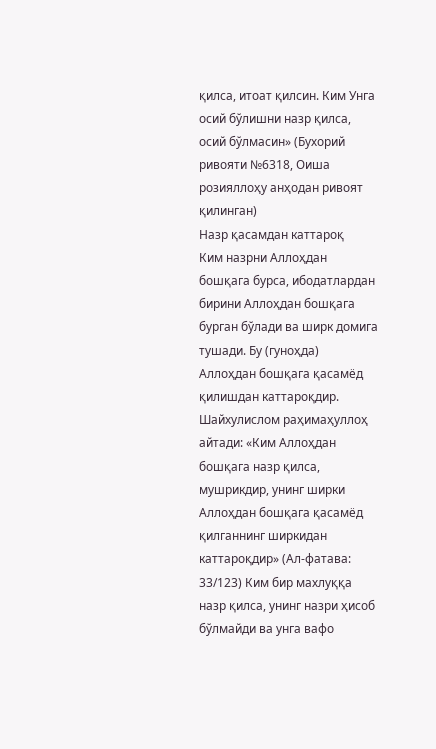қилса, итоат қилсин. Ким Унга осий бўлишни назр қилса, осий бўлмасин» (Бухорий ривояти №6318, Оиша розияллоҳу анҳодан ривоят қилинган)
Назр қасамдан каттароқ
Ким назрни Аллоҳдан бошқага бурса, ибодатлардан бирини Аллоҳдан бошқага бурган бўлади ва ширк домига тушади. Бу (гуноҳда) Аллоҳдан бошқага қасамёд қилишдан каттароқдир.
Шайхулислом раҳимаҳуллоҳ айтади: «Ким Аллоҳдан бошқага назр қилса, мушрикдир, унинг ширки Аллоҳдан бошқага қасамёд қилганнинг ширкидан каттароқдир» (Ал-фатава: 33/123) Ким бир махлуққа назр қилса, унинг назри ҳисоб бўлмайди ва унга вафо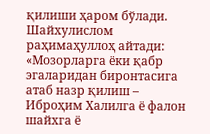қилиши ҳаром бўлади. Шайхулислом раҳимаҳуллоҳ айтади: «Мозорларга ёки қабр эгаларидан биронтасига атаб назр қилиш – Иброҳим Халилга ё фалон шайхга ё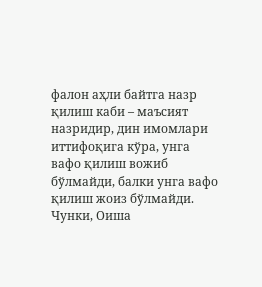фалон аҳли байтга назр қилиш каби – маъсият назридир, дин имомлари иттифоқига кўра, унга вафо қилиш вожиб бўлмайди, балки унга вафо қилиш жоиз бўлмайди. Чунки, Оиша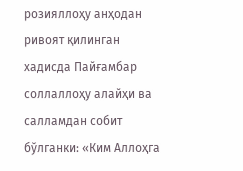розияллоҳу анҳодан ривоят қилинган хадисда Пайғамбар соллаллоҳу алайҳи ва салламдан собит бўлганки: «Ким Аллоҳга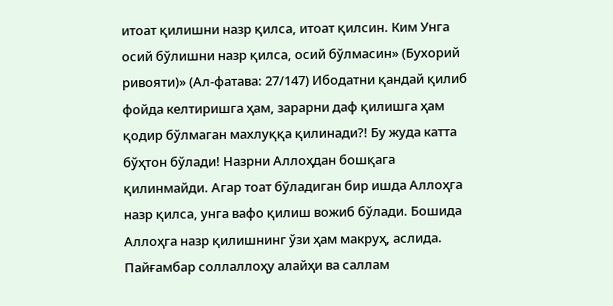итоат қилишни назр қилса, итоат қилсин. Ким Унга осий бўлишни назр қилса, осий бўлмасин» (Бухорий ривояти)» (Ал-фатава: 27/147) Ибодатни қандай қилиб фойда келтиришга ҳам, зарарни даф қилишга ҳам қодир бўлмаган махлуққа қилинади?! Бу жуда катта бўҳтон бўлади! Назрни Аллоҳдан бошқага қилинмайди. Агар тоат бўладиган бир ишда Аллоҳга назр қилса, унга вафо қилиш вожиб бўлади. Бошида Аллоҳга назр қилишнинг ўзи ҳам макруҳ, аслида. Пайғамбар соллаллоҳу алайҳи ва саллам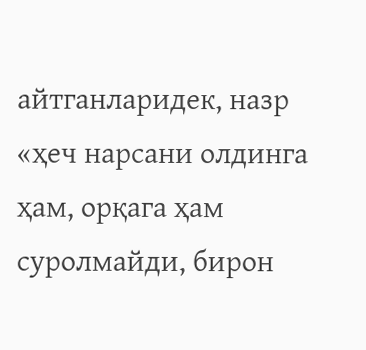айтганларидек, назр «ҳеч нарсани олдинга ҳам, орқага ҳам суролмайди, бирон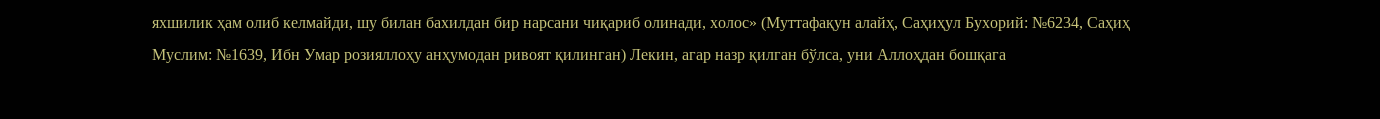яхшилик ҳам олиб келмайди, шу билан бахилдан бир нарсани чиқариб олинади, холос» (Муттафақун алайҳ, Саҳиҳул Бухорий: №6234, Саҳиҳ Муслим: №1639, Ибн Умар розияллоҳу анҳумодан ривоят қилинган) Лекин, агар назр қилган бўлса, уни Аллоҳдан бошқага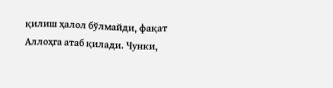қилиш ҳалол бўлмайди, фақат Аллоҳга атаб қилади. Чунки,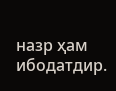назр ҳам ибодатдир.